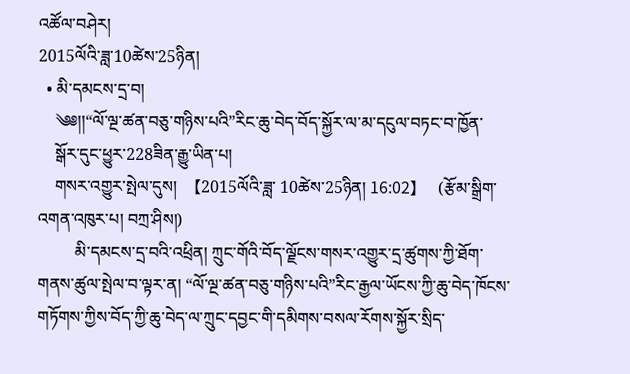འཚོལ་བཤེར།
2015ལོའི་ཟླ་10ཚེས་25ཉིན།
  • མི་དམངས་དྲ་བ།
    ༄༅།།“ལོ་ལྔ་ཚན་བཅུ་གཉིས་པའི”རིང་ཆུ་བེད་བོད་སྐྱོར་ལ་མ་དངུལ་བཏང་བ་ཁྱོན་
    སྒོར་དུང་ཕྱུར་228ཟིན་རྒྱུ་ཡིན་པ།
    གསར་འགྱུར་སྤེལ་དུས།  【2015ལོའི་ཟླ་ 10ཚེས་25ཉིན། 16:02】   (རྩོམ་སྒྲིག་འགན་འཁུར་པ། བཀྲ་ཤིས།)
         མི་དམངས་དྲ་བའི་འཕྲིན། ཀྲུང་གོའི་བོད་ལྗོངས་གསར་འགྱུར་དྲ་ཚུགས་ཀྱི་ཐོག་གནས་ཚུལ་སྤེལ་བ་ལྟར་ན། “ལོ་ལྔ་ཚན་བཅུ་གཉིས་པའི”རིང་རྒྱལ་ཡོངས་ཀྱི་ཆུ་བེད་ཁོངས་གཏོགས་ཀྱིས་བོད་ཀྱི་ཆུ་བེད་ལ་ཀྲུང་དབྱང་གི་དམིགས་བསལ་རོགས་སྐྱོར་སྲིད་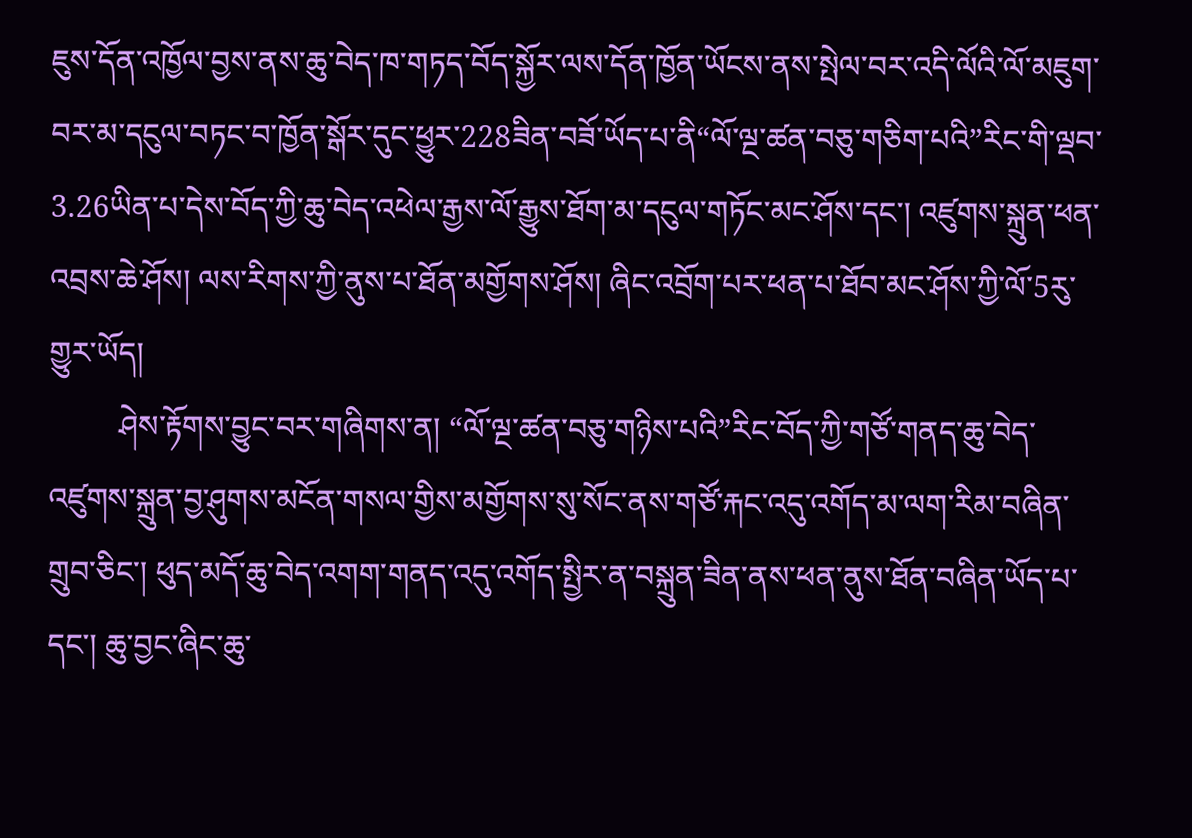ཇུས་དོན་འཁྱོལ་བྱས་ནས་ཆུ་བེད་ཁ་གཏད་བོད་སྐྱོར་ལས་དོན་ཁྱོན་ཡོངས་ནས་སྤེལ་བར་འདི་ལོའི་ལོ་མཇུག་བར་མ་དངུལ་བཏང་བ་ཁྱོན་སྒོར་དུང་ཕྱུར་228ཟིན་བཟོ་ཡོད་པ་ནི“ལོ་ལྔ་ཚན་བཅུ་གཅིག་པའི”རིང་གི་ལྡབ་3.26ཡིན་པ་དེས་བོད་ཀྱི་ཆུ་བེད་འཕེལ་རྒྱས་ལོ་རྒྱུས་ཐོག་མ་དངུལ་གཏོང་མང་ཤོས་དང་། འཛུགས་སྐྲུན་ཕན་འབྲས་ཆེ་ཤོས། ལས་རིགས་ཀྱི་ནུས་པ་ཐོན་མགྱོགས་ཤོས། ཞིང་འབྲོག་པར་ཕན་པ་ཐོབ་མང་ཤོས་ཀྱི་ལོ་5རུ་གྱུར་ཡོད།
         ཤེས་རྟོགས་བྱུང་བར་གཞིགས་ན། “ལོ་ལྔ་ཚན་བཅུ་གཉིས་པའི”རིང་བོད་ཀྱི་གཙོ་གནད་ཆུ་བེད་འཛུགས་སྐྲུན་བྱ་ཤུགས་མངོན་གསལ་གྱིས་མགྱོགས་སུ་སོང་ནས་གཙོ་རྐང་འདུ་འགོད་མ་ལག་རིམ་བཞིན་གྲུབ་ཅིང་། ཕུད་མདོ་ཆུ་བེད་འགག་གནད་འདུ་འགོད་སྤྱིར་ན་བསྐྲུན་ཟིན་ནས་ཕན་ནུས་ཐོན་བཞིན་ཡོད་པ་དང་། ཆུ་བྱང་ཞིང་ཆུ་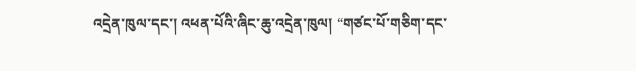འདྲེན་ཁུལ་དང་། འཕན་པོའི་ཞིང་ཆུ་འདྲེན་ཁུལ། “གཙང་པོ་གཅིག་དང་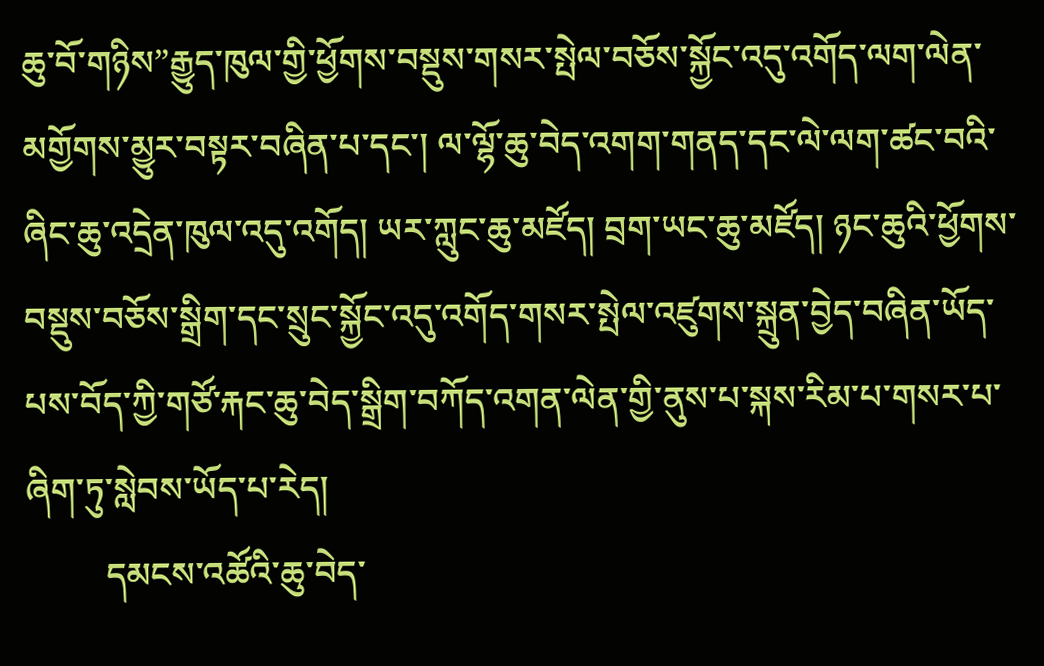ཆུ་བོ་གཉིས”རྒྱུད་ཁུལ་གྱི་ཕྱོགས་བསྡུས་གསར་སྤེལ་བཅོས་སྐྱོང་འདུ་འགོད་ལག་ལེན་མགྱོགས་མྱུར་བསྟར་བཞིན་པ་དང་། ལ་ལྷོ་ཆུ་བེད་འགག་གནད་དང་ལེ་ལག་ཚང་བའི་ཞིང་ཆུ་འདྲེན་ཁུལ་འདུ་འགོད། ཡར་ཀླུང་ཆུ་མཛོད། བྲག་ཡང་ཆུ་མཛོད། ཉང་ཆུའི་ཕྱོགས་བསྡུས་བཅོས་སྒྲིག་དང་སྲུང་སྐྱོང་འདུ་འགོད་གསར་སྤེལ་འཛུགས་སྐྲུན་བྱེད་བཞིན་ཡོད་པས་བོད་ཀྱི་གཙོ་རྐང་ཆུ་བེད་སྒྲིག་བཀོད་འགན་ལེན་གྱི་ནུས་པ་སྐས་རིམ་པ་གསར་པ་ཞིག་ཏུ་སླེབས་ཡོད་པ་རེད།
         དམངས་འཚོའི་ཆུ་བེད་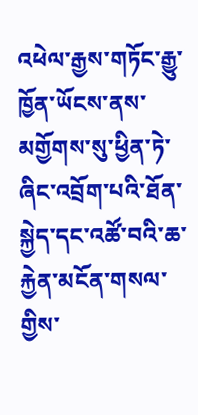འཕེལ་རྒྱས་གཏོང་རྒྱུ་ཁྱོན་ཡོངས་ནས་མགྱོགས་སུ་ཕྱིན་ཏེ་ཞིང་འབྲོག་པའི་ཐོན་སྐྱེད་དང་འཚོ་བའི་ཆ་རྐྱེན་མངོན་གསལ་གྱིས་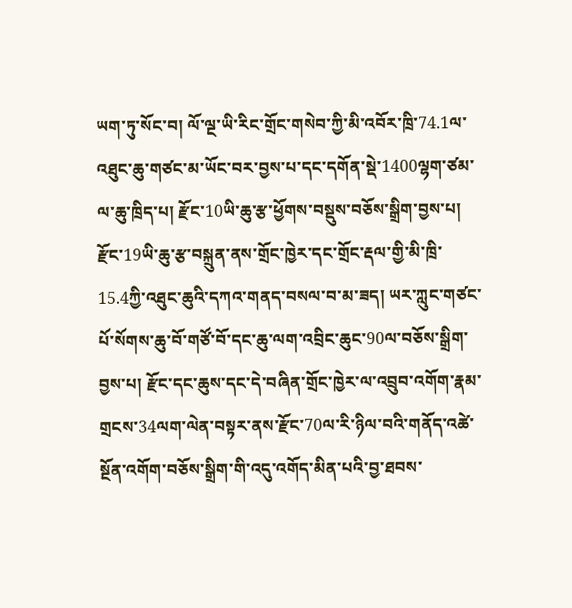ཡག་ཏུ་སོང་བ། ལོ་ལྔ་ཡི་རིང་གྲོང་གསེབ་ཀྱི་མི་འབོར་ཁྲི་74.1ལ་འཐུང་ཆུ་གཙང་མ་ཡོང་བར་བྱས་པ་དང་དགོན་སྡེ་1400ལྷག་ཙམ་ལ་ཆུ་ཁྲིད་པ། རྫོང་10ཡི་ཆུ་རྩ་ཕྱོགས་བསྡུས་བཅོས་སྒྲིག་བྱས་པ། རྫོང་19ཡི་ཆུ་རྩ་བསྐྲུན་ནས་གྲོང་ཁྱེར་དང་གྲོང་རྡལ་གྱི་མི་ཁྲི་15.4ཀྱི་འཐུང་ཆུའི་དཀའ་གནད་བསལ་བ་མ་ཟད། ཡར་ཀླུང་གཙང་པོ་སོགས་ཆུ་བོ་གཙོ་བོ་དང་ཆུ་ལག་འབྲིང་ཆུང་90ལ་བཅོས་སྒྲིག་བྱས་པ། རྫོང་དང་ཆུས་དང་དེ་བཞིན་གྲོང་ཁྱེར་ལ་འབྲུབ་འགོག་རྣམ་གྲངས་34ལག་ལེན་བསྟར་ནས་རྫོང་70ལ་རི་ཉིལ་བའི་གནོད་འཚེ་སྔོན་འགོག་བཅོས་སྒྲིག་གི་འདུ་འགོད་མིན་པའི་བྱ་ཐབས་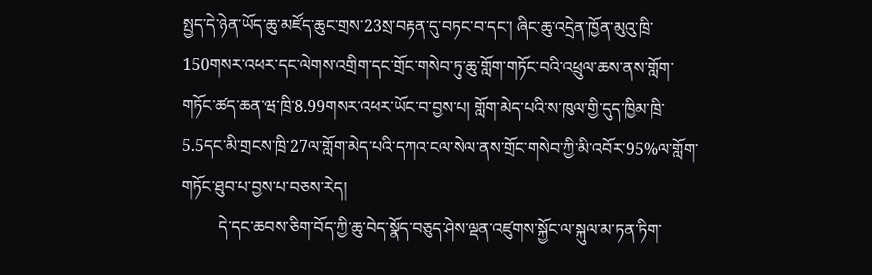སྤྱད་དེ་ཉེན་ཡོད་ཆུ་མཛོད་ཆུང་གྲས་23སྲ་བརྟན་དུ་བཏང་བ་དང་། ཞིང་ཆུ་འདྲེན་ཁྱོན་མུའུ་ཁྲི་150གསར་འཕར་དང་ལེགས་འགྲིག་དང་གྲོང་གསེབ་ཏུ་ཆུ་གློག་གཏོང་བའི་འཕྲུལ་ཆས་ནས་གློག་གཏོང་ཚད་ཆན་ཝ་ཁྲི་8.99གསར་འཕར་ཡོང་བ་བྱས་པ། གློག་མེད་པའི་ས་ཁུལ་གྱི་དུད་ཁྱིམ་ཁྲི་5.5དང་མི་གྲངས་ཁྲི་27ལ་གློག་མེད་པའི་དཀའ་ངལ་སེལ་ནས་གྲོང་གསེབ་ཀྱི་མི་འབོར་95%ལ་གློག་གཏོང་ཐུབ་པ་བྱས་པ་བཅས་རེད།
         དེ་དང་ཆབས་ཅིག་བོད་ཀྱི་ཆུ་བེད་སྣོད་བཅུད་ཤེས་ལྡན་འཛུགས་སྐྱོང་ལ་སྐུལ་མ་ཏན་ཏིག་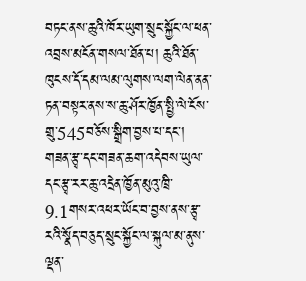བཏང་ནས་ཆུའི་ཁོར་ཡུག་སྲུང་སྐྱོང་ལ་ཕན་འབྲས་མངོན་གསལ་ཐོན་པ། ཆུའི་ཐོན་ཁུངས་དོ་དམ་ལམ་ལུགས་ལག་ལེན་ནན་ཏན་བསྟར་ནས་ས་ཆུ་ཤོར་ཁྱོན་སྤྱི་ལེ་ངོས་གྲུ་545བཅོས་སྒྲིག་བྱས་པ་དང་། གཟན་རྩྭ་དང་གཟན་ཆག་འདེབས་ཡུལ་དང་རྩྭ་རར་ཆུ་འདྲེན་ཁྱོན་མུའུ་ཁྲི་9.1གསར་འཕར་ཡོང་བ་བྱས་ནས་རྩྭ་རའི་སྣོད་བཅུད་སྲུང་སྐྱོང་ལ་སྐུལ་མ་ནུས་ལྡན་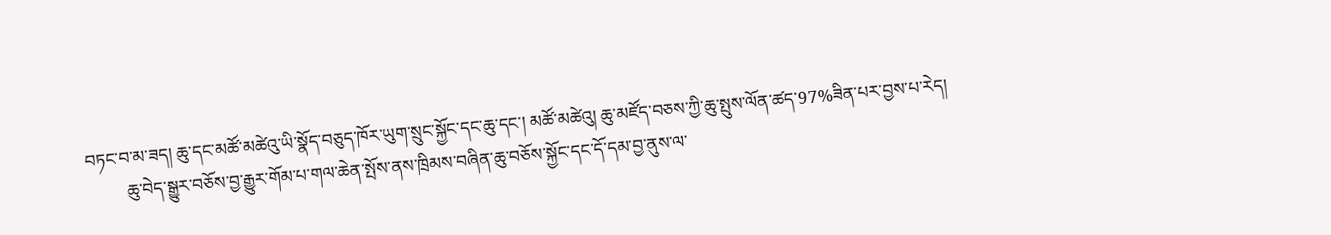བཏང་བ་མ་ཟད། ཆུ་དང་མཚོ་མཚེའུ་ཡི་སྣོད་བཅུད་ཁོར་ཡུག་སྲུང་སྐྱོང་དང་ཆུ་དང་། མཚོ་མཚེའུ། ཆུ་མཛོད་བཅས་ཀྱི་ཆུ་སྤུས་ལོན་ཚད་97%ཟིན་པར་བྱས་པ་རེད།
         ཆུ་བེད་སྒྱུར་བཅོས་བྱ་རྒྱུར་གོམ་པ་གལ་ཆེན་སྤོས་ནས་ཁྲིམས་བཞིན་ཆུ་བཅོས་སྐྱོང་དང་དོ་དམ་བྱ་ནུས་ལ་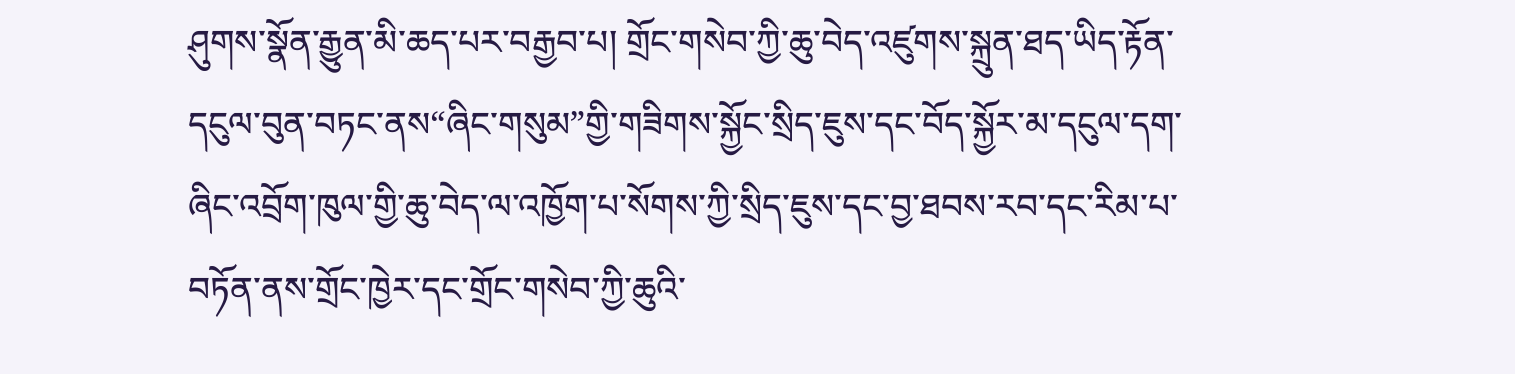ཤུགས་སྣོན་རྒྱུན་མི་ཆད་པར་བརྒྱབ་པ། གྲོང་གསེབ་ཀྱི་ཆུ་བེད་འཛུགས་སྐྲུན་ཐད་ཡིད་རྟོན་དངུལ་བུན་བཏང་ནས“ཞིང་གསུམ”གྱི་གཟིགས་སྐྱོང་སྲིད་ཇུས་དང་བོད་སྐྱོར་མ་དངུལ་དག་ཞིང་འབྲོག་ཁུལ་གྱི་ཆུ་བེད་ལ་འཁྱོག་པ་སོགས་ཀྱི་སྲིད་ཇུས་དང་བྱ་ཐབས་རབ་དང་རིམ་པ་བཏོན་ནས་གྲོང་ཁྱེར་དང་གྲོང་གསེབ་ཀྱི་ཆུའི་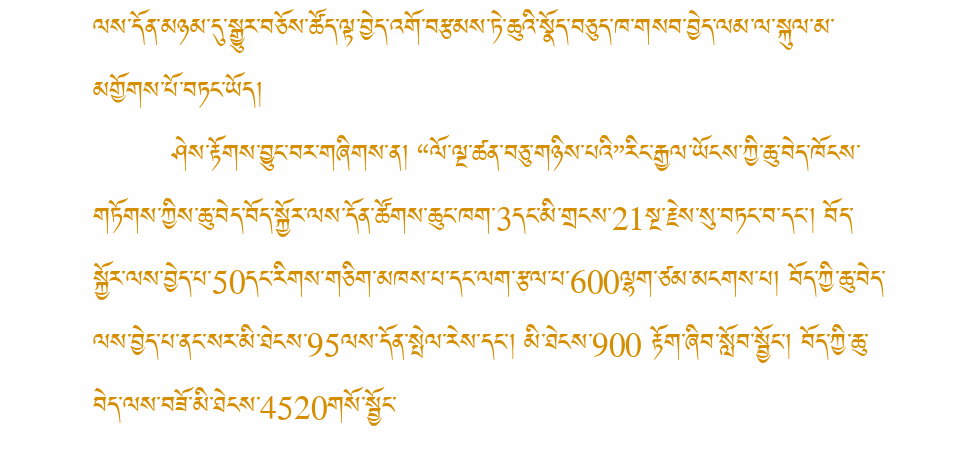ལས་དོན་མཉམ་དུ་སྒྱུར་བཅོས་ཚོད་ལྟ་བྱེད་འགོ་བརྩམས་ཏེ་ཆུའི་སྣོད་བཅུད་ཁ་གསབ་བྱེད་ལམ་ལ་སྐུལ་མ་མགྱོགས་པོ་བཏང་ཡོད།
         ཤེས་རྟོགས་བྱུང་བར་གཞིགས་ན། “ལོ་ལྔ་ཚན་བཅུ་གཉིས་པའི”རིང་རྒྱལ་ཡོངས་ཀྱི་ཆུ་བེད་ཁོངས་གཏོགས་ཀྱིས་ཆུ་བེད་བོད་སྐྱོར་ལས་དོན་ཚོགས་ཆུང་ཁག་3དང་མི་གྲངས་21སྔ་རྗེས་སུ་བཏང་བ་དང་། བོད་སྐྱོར་ལས་བྱེད་པ་50དང་རིགས་གཅིག་མཁས་པ་དང་ལག་རྩལ་པ་600ལྷག་ཙམ་མངགས་པ། བོད་ཀྱི་ཆུ་བེད་ལས་བྱེད་པ་ནང་སར་མི་ཐེངས་95ལས་དོན་སྤེལ་རེས་དང་། མི་ཐེངས་900 རྟོག་ཞིབ་སློབ་སྦྱོང་། བོད་ཀྱི་ཆུ་བེད་ལས་བཟོ་མི་ཐེངས་4520གསོ་སྦྱོང་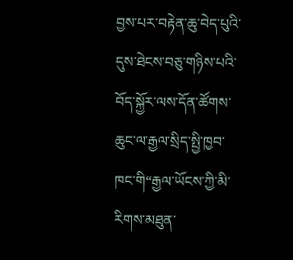བྱས་པར་བརྟེན་ཆུ་བེད་པུའི་དུས་ཐེངས་བཅུ་གཉིས་པའི་བོད་སྐྱོར་ལས་དོན་ཚོགས་ཆུང་ལ་རྒྱལ་སྲིད་སྤྱི་ཁྱབ་ཁང་གི“རྒྱལ་ཡོངས་ཀྱི་མི་རིགས་མཐུན་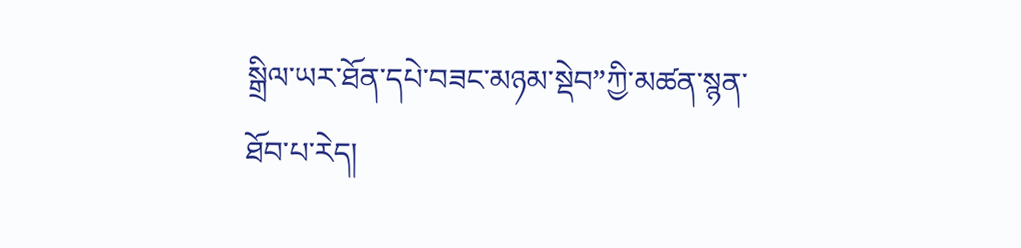སྒྲིལ་ཡར་ཐོན་དཔེ་བཟང་མཉམ་སྡེབ”ཀྱི་མཚན་སྙན་ཐོབ་པ་རེད།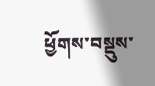ཕྱོགས་བསྡུས་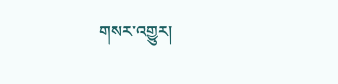གསར་འགྱུར།